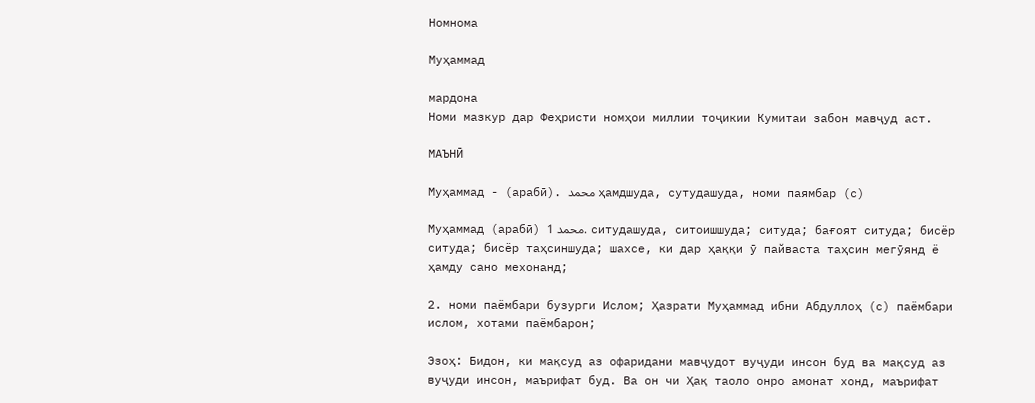Номнома

Муҳаммад

мардона
Номи мазкур дар Феҳристи номҳои миллии тоҷикии Кумитаи забон мавҷуд аст.

МАЪНӢ

Муҳаммад - (арабӣ). محمد ҳамдшуда, сутудашуда, номи паямбар (с)

Муҳаммад (арабӣ) محمد 1. ситудашуда, ситоишшуда; ситуда; бағоят ситуда; бисёр ситуда; бисёр таҳсиншуда; шахсе, ки дар ҳаққи ӯ пайваста таҳсин мегӯянд ё ҳамду сано мехонанд;

2. номи паёмбари бузурги Ислом; Ҳазрати Муҳаммад ибни Абдуллоҳ (с) паёмбари ислом, хотами паёмбарон;

Эзоҳ: Бидон, ки мақсуд аз офаридани мавҷудот вуҷуди инсон буд ва мақсуд аз вуҷуди инсон, маърифат буд. Ва он чи Ҳақ таоло онро амонат хонд, маърифат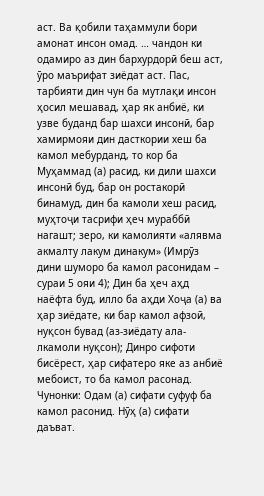аст. Ва қобили таҳаммули бори амонат инсон омад. … чандон ки одамиро аз дин бархурдорӣ беш аст, ӯро маърифат зиёдат аст. Пас, тарбияти дин чун ба мутлақи инсон ҳосил мешавад, ҳар як анбиё, ки узве буданд бар шахси инсонӣ, бар хамирмояи дин дасткории хеш ба камол мебурданд, то кор ба Муҳаммад (а) расид, ки дили шахси инсонӣ буд, бар он ростакорӣ бинамуд, дин ба камоли хеш расид, муҳтоҷи тасрифи ҳеч мураббӣ нагашт; зеро, ки камолияти «алявма акмалту лакум динакум» (Имрӯз дини шуморо ба камол расонидам – сураи 5 ояи 4); Дин ба ҳеч аҳд наёфта буд, илло ба аҳди Хоҷа (а) ва ҳар зиёдате, ки бар камол афзоӣ, нуқсон бувад (аз-зиёдату ала-лкамоли нуқсон); Динро сифоти бисёрест, ҳар сифатеро яке аз анбиё мебоист, то ба камол расонад. Чунонки: Одам (а) сифати суфуф ба камол расонид. Нӯҳ (а) сифати даъват.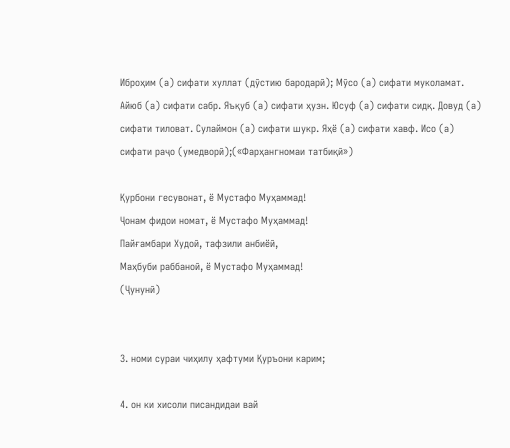Иброҳим (а) сифати хуллат (дӯстию бародарӣ); Мӯсо (а) сифати муколамат. Айюб (а) сифати сабр. Яъқуб (а) сифати ҳузн. Юсуф (а) сифати сидқ. Довуд (а) сифати тиловат. Сулаймон (а) сифати шукр. Яҳё (а) сифати хавф. Исо (а) сифати раҷо (умедворӣ);(«Фарҳангномаи татбиқӣ»)

Қурбони гесувонат, ё Мустафо Муҳаммад!
Ҷонам фидои номат, ё Мустафо Муҳаммад!
Пайғамбари Худоӣ, тафзили анбиёӣ,
Маҳбуби раббаноӣ, ё Мустафо Муҳаммад!
(Ҷунунӣ)


3. номи сураи чиҳилу ҳафтуми Қуръони карим;

4. он ки хисоли писандидаи вай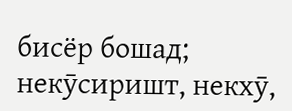бисёр бошад; некӯсиришт, некхӯ,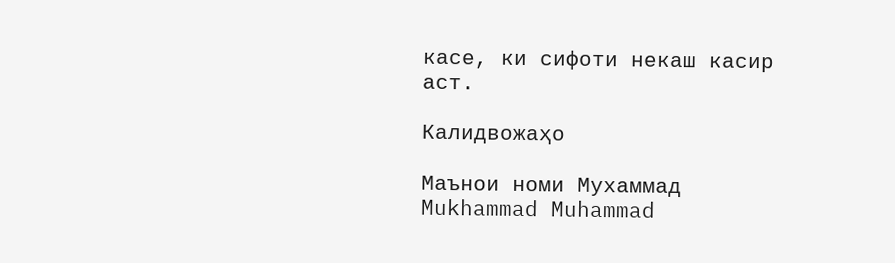касе, ки сифоти некаш касир аст.

Калидвожаҳо

Маънои номи Мухаммад Mukhammad Muhammad